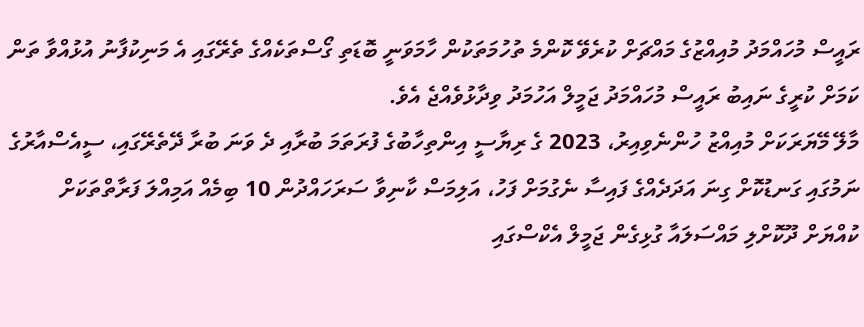ރައީސް މުހައްމަދު މުއިއްޒުގެ މައްޗަށް ކުރެވޭ ކޮންމެ ތުހުމަތަކުން ހާމަވަނީ ބޮޑަތި ގޯސްތަކެއްގެ ތެރޭގައި އެ މަނިކުފާނު އުޅުއްވާ ތަން ކަމަށް ކުރީގެ ނައިބު ރައީސް މުހައްމަދު ޖަމީލް އަހުމަދު ވިދާޅުވެއްޖެ އެވެ.
މާލޭ މޭޔަރަކަށް މުއިއްޒު ހުންނެވިއިރު، 2023 ގެ ރިޔާސީ އިންތިހާބުގެ ފުރަތަމަ ބުރާއި ދެ ވަނަ ބުރާ ދޭތެރޭގައި، ސީއެސްއާރުގެ ނަމުގައި ގަނޑުކޮށް ގިނަ އަދަދެއްގެ ފައިސާ ނެގުމަށް ފަހު، އަލިމަސް ކާނިވާ ސަރަހައްދުން 10 ބިމެއް އަމިއްލަ ފަރާތްތަކަށް ކުއްޔަށް ދޫކޮށްލި މައްސަލައާ ގުޅިގެން ޖަމީލް އެކްސްގައި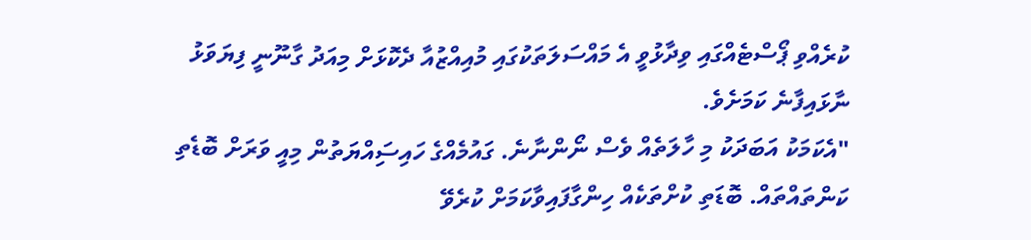ކުރެއްވި ޕޯސްޓެއްގައި ވިދާޅުވީ އެ މައްސަލަތަކުގައި މުއިއްޒުއާ ދެކޮޅަށް މިއަދު ގާނޫނީ ފިޔަވަޅު ނާޅައިފާނެ ކަމަށެވެ.
"އެކަމަކު އަބަދަކު މި ހާލަތެއް ވެސް ނޯންނާނެ. ގައުމެއްގެ ހައިސިައްޔަތުން މިއީ ވަރަށް ބޮޑެތި ކަންތައްތައް. ބޮޑަތި ކުށްތަކެއް ހިންގާފައިވާކަމަށް ކުރެވޭ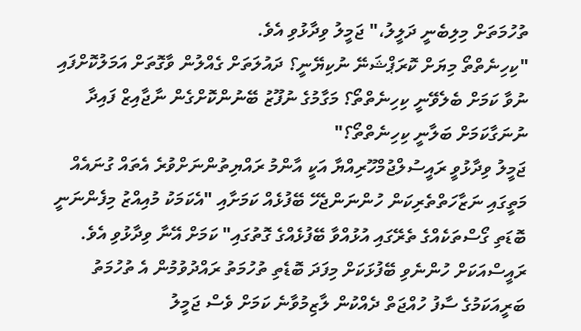ތުހުމަތަށް މިލިބެނީ ދަލީލު،" ޖަމީލު ވިދާޅުވި އެވެ.
"ކިހިނެތްތޯ މިޔަށް ކޮރަޕްޝަނޭ ނުކިޔޭނީ؟ ދައުލަތަށް ގެއްލުން ވާގޮތަށް އަމަލުކޮށްފައި ނުވާ ކަމަށް ބެލެވޭނީ ކިހިނެތްތޯ؟ މަގާމުގެ ނުފޫޒު ބޭނުންކޮށްގެން ނާޖާއިޒް ފައިދާ ނުނަގާކަމަށް ބަލާނީ ކިހިނެތްތޯ؟"
ޖަމީލު ވިދާޅުވީ ރައީސުލްޖުމްހޫރިއްޔާ އަކީ އާންމު ރައްޔިތުންނަށްވުރެ އެތައް ގުނައެއް މަތީގައި ނަޒާހަތްތެރިކަން ހުންނަންޖެހޭ ބޭފުޅެއް ކަމަށާއި "އެކަމަކު މުއިއްޒު މިފެންނަނީ ބޮޑަތި ގޯސްތަކެއްގެ ތެރޭގައި އުޅުއްވާ ބޭފުޅެއްގެ ގޮތުގައި" ކަމަށް އޭނާ ވިދާޅުވި އެވެ.
ރައީސްއަކަށް ހުންނެވި ބޭފުޅަކަށް މިފަދަ ބޮޑެތި ތުހުމަތު ރައްދުވުމުން އެ ތުހުމަތު ބަރީއަކަމުގެ ސާފު ހުއްޖަތް ދެއްކުން ލާޒިމުވާނެ ކަމަށް ވެސް ޖަމީލު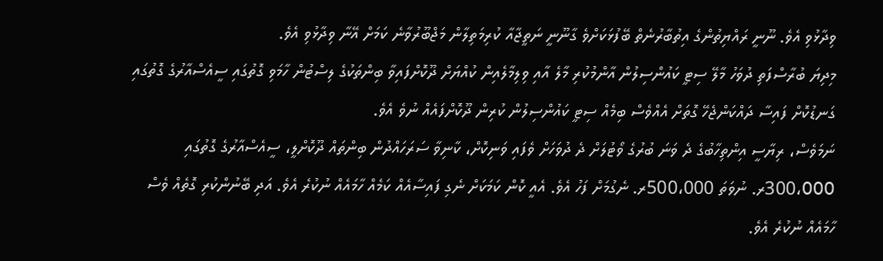ވިދާޅުވި އެވެ. ނޫނީ ރައްޔިތުންގެ އިތުބާރުނެތް ބޭފުޅަކަށްވެ ގާނޫނީ ނަތީޖާއާ ކުރިމަތިލާން މަޖްބޫރުވާނެ ކަމަށް އޭނާ ވިދާޅުވި އެވެ.
މިދިޔަ ބުރާސްފަތި ދުވަހު މާލޭ ސިޓީ ކައުންސިލުން އާންމުކުރި މާލެ އާއި ވިލިމާލެއިން ކުއްޔަށް ދޫކޮށްފައިވާ ބިންތަކުގެ ލިސްޓުން ހާމަވި ގޮތުގައި ސީއެސްއާރުގެ ގޮތުގައި ގަނޑުކޮށް ފައިސާ ދައްކަންޖެހޭ ގޮތަށް އެއްވެސް ބިމެއް ސިޓީ ކައުންސިލުން ކުރިން ދޫކޮށްފައެއް ނުވެ އެވެ.
ނަމަވެސް، ރިޔާސީ އިންތިހާބުގެ ދެ ވަނަ ބުރުގެ ވޯޓުލަށް ދެ ދުވަހަށް ވެފައި ވަނިކޮށް، ކާނިވާ ސަރަހައްދުން ބިންތައް ދޫކޮށްލީ، ސީއެސްއާރުގެ ގޮތުގައި 300،000ރ. ނުވަތަ 500،000ރ. ނެގުމަށް ފަހު އެވެ. އެއީ ކޮން ކަމަކަށް ނެގި ފައިސާއެއް ކަމެއް ހާމައެއް ނުކުރެ އެވެ. އަދި ބޭނުންކުރި ގޮތެއް ވެސް ހާމައެއް ނުކުރެ އެވެ.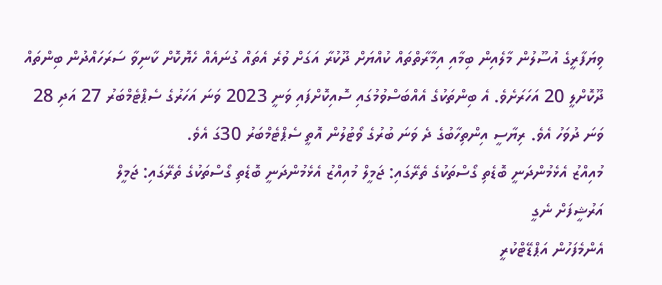ވިޔަފާރީގެ އުސޫލުން މާލެއިން ބިމާއި އިމާރާތްތައް ކުއްޔަށް ދޫކުރާ އަގަށް ވުރެ އެތައް ގުނައެއް ހެޔޮކޮށް ކާނިވާ ސަރަހައްދުން ބިންތައް ދޫކޮށްލީ 20 އަހަރަށެވެ. އެ ބިންތަކުގެ އެއްބަސްވުމުގައި ސޮއިކޮށްފައި ވަނީ 2023 ވަނަ އަހަރުގެ ސެޕްޓެމްބަރު 27 އަދި 28 ވަނަ ދުވަހު އެވެ. ރިޔާސީ އިންތިހާބުގެ ދެ ވަނަ ބުރުގެ ވޯޓުލުން އޮތީ ސެޕްޓެމްބަރު 30ގަ އެވެ.
މުއިއްޒު އެޅެމުންދަނީ ބޮޑެތި ގޯސްތަކުގެ ތެރޭގައި: ޖަމީލް މުއިއްޒު އެޅެމުންދަނީ ބޮޑެތި ގޯސްތަކުގެ ތެރޭގައި: ޖަމީލް
އަރުޝީފަށް ނެގީ
އެންމެފަހުން އަޕްޑޭޓްކުރީ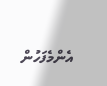އެންމެފަހުން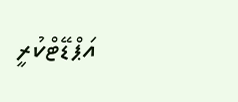އަޕްޑޭޓްކުރީ